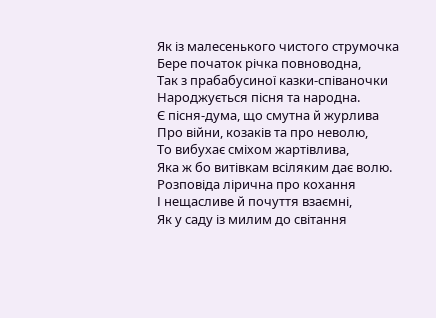Як із малесенького чистого струмочка
Бере початок річка повноводна,
Так з прабабусиної казки-співаночки
Народжується пісня та народна.
Є пісня-дума, що смутна й журлива
Про війни, козаків та про неволю,
То вибухає сміхом жартівлива,
Яка ж бо витівкам всіляким дає волю.
Розповіда лірична про кохання
І нещасливе й почуття взаємні,
Як у саду із милим до світання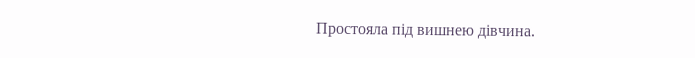Простояла під вишнею дівчина.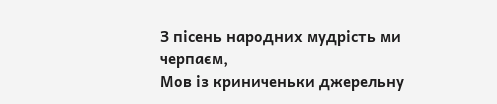З пісень народних мудрість ми черпаєм,
Мов із криниченьки джерельну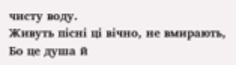чисту воду.
Живуть пісні ці вічно, не вмирають,
Бо це душа й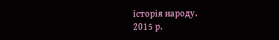історія народу.
2015 р.